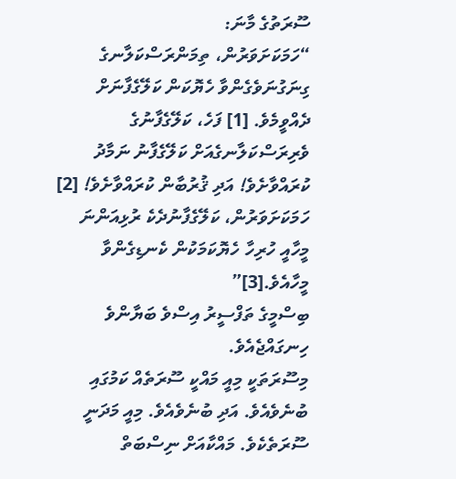ސޫރަތުގެ މާނަ:
“ހަމަކަށަވަރުން، ތިމަންރަސްކަލާނގެ ގިނަގުނަވެގެންވާ ހެޔޮކަން ކަލޭގެފާނަށް ދެއްވީމެވެ. [1] ފަހެ، ކަލޭގެފާނުގެ ވެރިރަސްކަލާނގެއަށް ކަލޭގެފާނު ނަމާދު ކުރައްވާށެވެ! އަދި ޤުރުބާން ކުރައްވާށެވެ! [2] ހަމަކަށަވަރުން، ކަލޭގެފާނުދެކެ ރުޅިއަންނަ މީހާއީ ހުރިހާ ހެޔޮކަމަކުން ކެނޑިގެންވާ މީހާއެވެ.[3]”
ބިސްމީގެ ތަފްސީރު އިސްވެ ބަޔާންވެ ހިނގައްޖެއެވެ.
މިސޫރަތަކީ މިއީ މައްކީ ސޫރަތެއް ކަމުގައި ބުނެވެއެވެ. އަދި ބުނެވެއެވެ. މިއީ މަދަނީ ސޫރަތެކެވެ. މައްކާއަށް ނިސްބަތް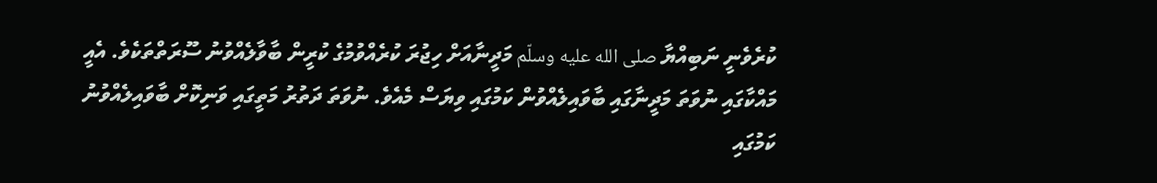ކުރެވެނީ ނަބިއްޔާ صلى الله عليه وسلّم މަދީނާއަށް ހިޖުރަ ކުރެއްވުމުގެ ކުރީން ބާވާލެއްވުނު ސޫރަތްތަކެވެ. އެއީ މައްކާގައި ނުވަތަ މަދީނާގައި ބާވައިލެއްވުން ކަމުގައި ވިޔަސް މެއެވެ. ނުވަތަ ދަތުރު މަތީގައި ވަނިކޮށް ބާވައިލެއްވުނު ކަމުގައި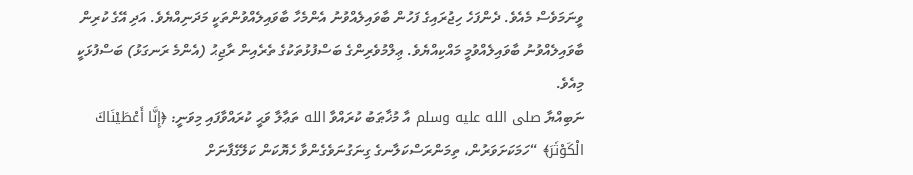ވީނަމަވެސް މެއެވެ. ދެންފަހެ ހިޖުރައިގެ ފަހުން ބާވައިލެއްވުނު އެންމެހާ ބާވައިލެއްވުންތަކީ މަދަނިއްޔެވެ. އަދި އޭގެ ކުރިން ބާވައިލެއްވުނު ބާވައިލެއްވުމީ މައްކިއްޔެވެ. ޢިލްމުވެރިންގެ ބަސްފުޅުތަކުގެ ތެރެއިން ރާޖިޙު (އެންމެ ރަނގަޅު) ބަސްފުޅަކީ މިއެވެ.
ނަބިއްޔާ صلى الله عليه وسلم އާ މުޚާޠަބު ކުރައްވާ الله ތަޢާލާ ވަޙީ ކުރައްވާފައި މިވަނީ: ﴿إِنَّا أَعْطَيْنَاكَ الْكَوْثَرَ﴾ “ހަމަކަށަވަރުން، ތިމަންރަސްކަލާނގެ ގިނަގުނަވެގެންވާ ހެޔޮކަން ކަލޭގެފާނަށް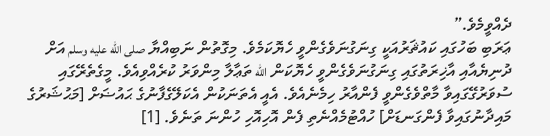ދެއްވީމެވެ.”
ޢަރަބި ބަހުގައި ކައުޘަރުއަކީ ގިނަގުނަވެގެންވީ ހެޔޮކަމެވެ. މިގޮތުން ނަބިއްޔާ صلى الله عليه وسلم އަށް ދުނިޔެއާއި އާޚިރަތުގައި ގިނަގުނަވެގެންވީ ހެޔޮކަން الله ތަޢާލާ މިންވަރު ކުރެއްވިއެވެ. މީގެތެރޭގައި ސުވަރުގޭގައިވާ މާތްވެގެންވީ ފެންއާރު ހިމެނެއެވެ. އެއީ އެތަނަކުން އެކަލޭގެފާނުގެ ޙައުޟަށް [މަޙުޝަރުގެ މައިދާނުގައިވާ ފެންގަނޑަށް] ހުއްޓުމެއްނެތި ފެން އޮހިއޮހި ހުންނަ ތަނެވެ. [1]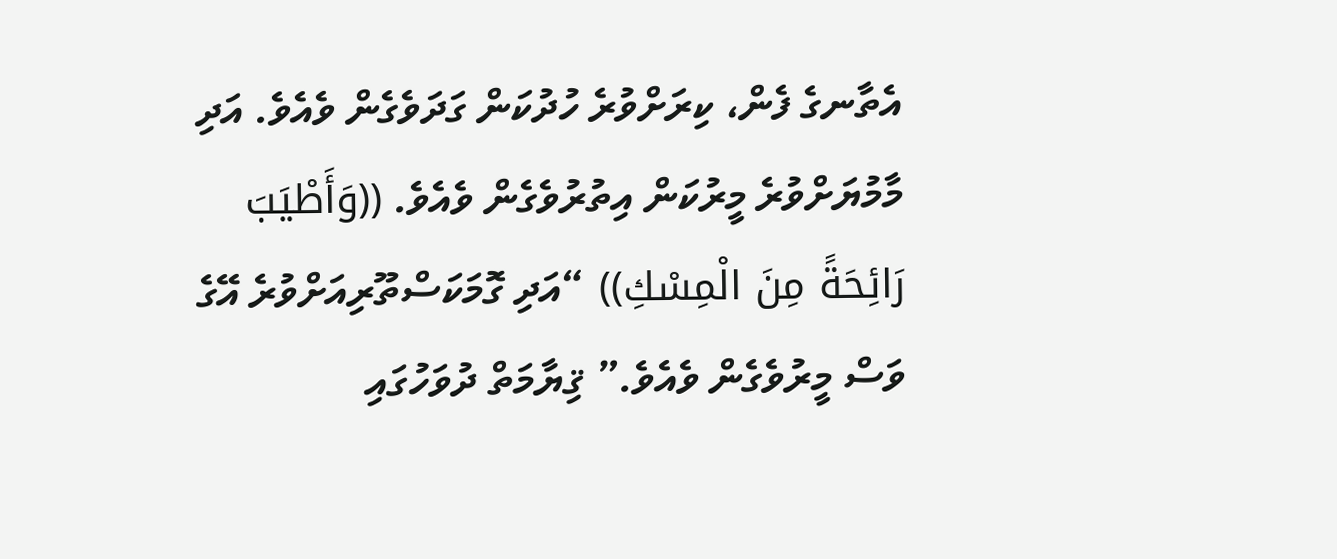އެތާނގެ ފެން، ކިރަށްވުރެ ހުދުކަން ގަދަވެގެން ވެއެވެ. އަދި މާމުޔަށްވުރެ މީރުކަން އިތުރުވެގެން ވެއެވެ. ((وَأَطْيَبَ رَائِحَةً مِنَ الْمِسْكِ)) “އަދި ގޮމަކަސްތޫރިއަށްވުރެ އޭގެ ވަސް މީރުވެގެން ވެއެވެ.” ޤިޔާމަތް ދުވަހުގައި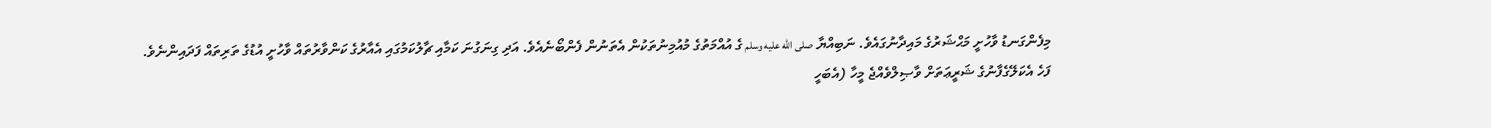މިފެންގަނޑު ވާހުށީ މަޙްޝަރުގެ މައިދާނުގައެވެ. ނަބިއްޔާ صلى الله عليه وسلم ގެ އުއްމަތުގެ މުއުމިނުތަކުން އެތަނުން ފެންބޯނެއެވެ. އަދި ގިނަގުނަ ކަމާއި ޗާލުކަމުގައި އެއާރުގެ ކަންވާރުތައް ވާހުށީ އުޑުގެ ތަރިތައް ފަދައިންނެވެ.
ފަހެ އެކަލޭގެފާނުގެ ޝަރީޢަތަށް ވާޞިލްވެއްޖެ މީހާ (އެބަހީ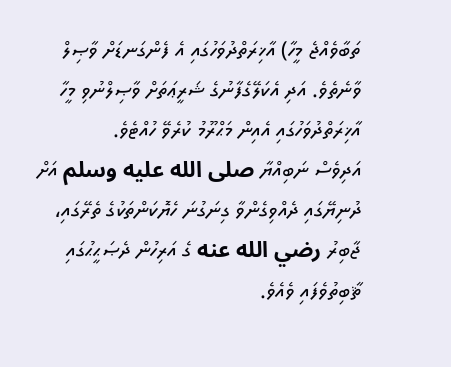ތަބާވެއްޖެ މީހާ) އާޚިރަތްދުވަހުގައި އެ ފެންގަނޑަށް ވާޞިލް ވާނެތެވެ. އަދި އެކަލޭގެފާނުގެ ޝަރީޢަތަށް ވާޞިލްނުވި މީހާ އާޚިރަތްދުވަހުގައި އެއިން މަޙްރޫމު ކުރެވޭ ހުއްޓެވެ.
އަދިވެސް ނަބިއްޔާ صلى الله عليه وسلم އަށް ދުނިޔޭގައި ދެއްވިގެންވާ ގިނަގުނަ ހެޔޮކަންތަކުގެ ތެރޭގައި، ޖާބިރު رضي الله عنه ގެ އަރިހުން ދެޞަޙީޙުގައި ޘާބިތުވެފައި ވެއެވެ.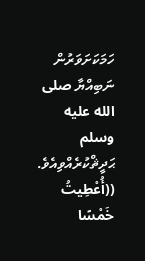ހަމަކަށަވަރުން ނަބިއްޔާ صلى الله عليه وسلم ޙަދީޘްކުރެއްވިއެވެ. ((أُعْطِيتُ خَمْسًا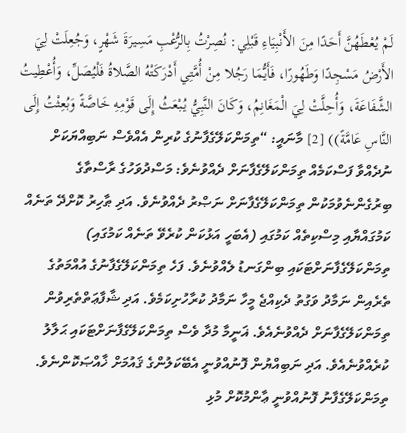لَمْ يُعْطَهُنَّ أَحَدًا مِنَ الأَنْبِيَاءِ قَبْلِي: نُصِرْتُ بِالرُّعْبِ مَسِيرَةَ شَهْرٍ، وَجُعِلَتْ لِيَ الأَرْضُ مَسْجِدًا وَطَهُورًا، فَأَيُّمَا رَجُلا مِنْ أُمَّتِي أَدْرَكَتْهُ الصَّلاةُ فَلْيُصَلِّ، وَأُعْطِيتُ الشَّفَاعَةَ، وَأُحِلَّتْ لِيَ الْمَغَانِمُ، وَكَانَ النَّبِيُّ يُبْعَثُ إِلَى قَوْمِهِ خَاصَّةً وَبُعِثْتُ إِلَى النَّاسِ عَامَّةً)) [2] މާނައީ: “ތިމަންކަލޭގެފާނުގެ ކުރިން އެއްވެސް ނަބިއްޔަކަށް ނުދެއްވާ ފަސްކަމެއް ތިމަންކަލޭގެފާނަށް ދެއްވުނެވެ: މަސްދުވަހުގެ ރާސްތާގެ ބިރުގެންނެވުމަކުން ތިމަންކަލޭގެފާނަށް ނަޞްރު ދެއްވުނެވެ. އަދި ޠާހިރު ކޮށްދޭ ތަނެއް ކަމުގައްޔާއި މިސްކިތެއް ކަމުގައި (އެބަހީ އަޅުކަން ކުރެވޭ ތަނެއް ކަމުގައި) ތިމަންކަލޭގެފާނަށްޓަކައި ބިންގަނޑު ލެއްވުނެވެ. ފަހެ ތިމަންކަލޭގެފާނުގެ އުއްމަތުގެ ތެރެއިން ނަމާދު ވަގުތު ދެކިއްޖެ މީހާ ނަމާދު ކުރާހުށިކަމެވެ. އަދި ޝާފާޢަތްތެރިވުން ތިމަންކަލޭގެފާނަށް ދެއްވުނެއެވެ. ޣަނީމާ މުދާ ވެސް ތިމަންކަލޭގެފާނަށްޓަކައި ޙަލާލު ކުރެއްވުނެއެވެ. އަދި ނަބިއްޔުން ފޮނުއްވުނީ އެބޭކަލުންގެ ޤައުމަށް ޚާއްޞަކޮންނެވެ. ތިމަންކަލޭގެފާނު ފޮނުއްވުނީ ޢާންމުކޮށް މުޅި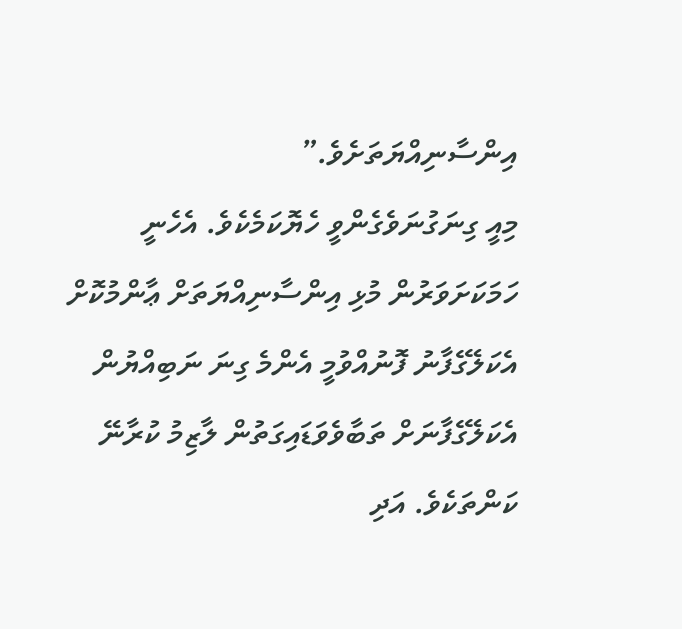އިންސާނިއްޔަތަށެވެ.”
މިއީ ގިނަގުނަވެގެންވީ ހެޔޮކަމެކެވެ. އެހެނީ ހަމަކަށަވަރުން މުޅި އިންސާނިއްޔަތަށް ޢާންމުކޮށް އެކަލޭގެފާނު ފޮނުއްވުމީ އެންމެ ގިނަ ނަބިއްޔުން އެކަލޭގެފާނަށް ތަބާވެވަޑައިގަތުން ލާޒިމު ކުރާނޭ ކަންތަކެވެ. އަދި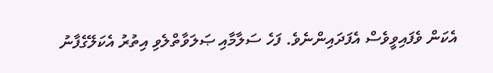އެކަން ވެފައިވީވެސް އެފަދައިންނެވެ. ފަހެ ސަލާމާއި ޞަލަވާތްލެވި އިތުރު އެކަލޭގެފާނު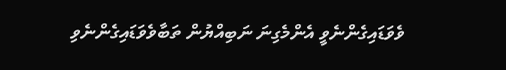ވެވަޑައިގެންނެވީ އެންމެގިނަ ނަބިއްޔުން ތަބާވެވަޑައިގެންނެވި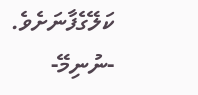ކަލޭގެފާނަށެވެ.
-ނުނިމޭ-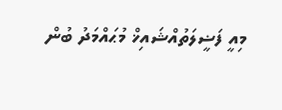މިއީ ފަޟީލަތުއްޝައިޚް މުޙައްމަދު ބުން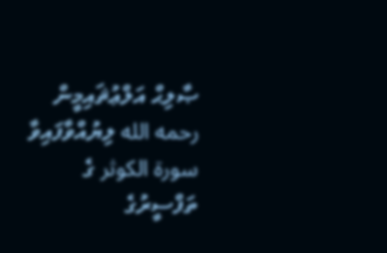ޞާލިޙް އަލްޢުޘައިމީން رحمه الله ލިޔުއްވާފައިވާ سورة الكوثر ގެ ތަފްސީރުގެ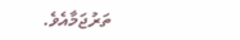ތަރުޖަމާއެވެ.